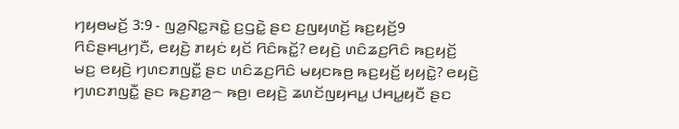ꤚꤟꤥꤗꤢꤩ꤬ 3:9 - ꤜꤤ꤬ꤡꤢ꤭ꤏꤢꤧ꤭ ꤢ꤬ꤞꤢꤧ꤭ ꤔꤢ ꤢ꤬ꤜꤟꤛꤢꤩ꤬ ꤒꤢ꤬ꤟꤢꤩ꤬9 ꤖꤢꤨꤔꤌꤣ꤬ꤚꤢꤪ, ꤕꤟꤢꤧ꤬ ꤊꤟꤢꤦ ꤟꤢꤩ ꤖꤢꤨꤒꤢꤩ꤭? ꤕꤟꤢꤧ꤬ ꤛꤢꤨꤘꤢ꤬ꤖꤢꤨ ꤒꤢ꤬ꤟꤢꤩ꤬ ꤗꤢ꤬ ꤕꤟꤢꤧ꤬ ꤚꤛꤢꤊꤜꤢꤪ꤭ ꤔꤢ ꤛꤢꤨꤘꤢ꤬ꤖꤢꤨ ꤗꤟꤢꤒꤥ꤬ ꤒꤢ꤬ꤟꤢꤩ꤬ ꤟꤟꤢꤧ꤭? ꤕꤟꤢꤧ꤬ ꤚꤛꤢꤊꤜꤢꤪ꤭ ꤔꤢ ꤒꤢ꤬ꤊꤤ꤬꤮ ꤒꤥ꤬꤯ ꤕꤟꤢꤧ꤬ ꤘꤛꤢꤩꤜꤟꤌꤣ꤭ ꤓꤌꤣ꤭ꤟꤢꤪ ꤔꤢ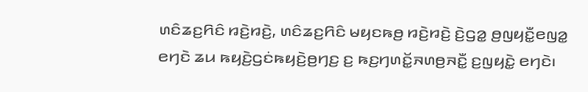ꤛꤢꤨꤘꤢ꤬ꤖꤢꤨ ꤙꤢꤧ꤬ꤙꤢꤧ꤬, ꤛꤢꤨꤘꤢ꤬ꤖꤢꤨ ꤗꤟꤢꤒꤥ꤬ ꤙꤢꤧ꤬ꤙꤢꤧ꤬ ꤢꤧ꤬ꤞꤤ꤭ ꤥ꤬ꤜꤟꤢꤪ꤭ꤕꤜꤤ꤭ ꤕꤚꤢꤧ ꤘꤣ ꤒꤟꤢꤧ꤬ꤞꤢꤦꤒꤟꤢꤧ꤬ꤥ꤬ꤚꤢ꤬ ꤢ꤬ ꤒꤢ꤬ꤚꤛꤢꤩ꤭ꤏꤛꤥ꤬ꤏꤢꤪ꤭ ꤢ꤬ꤜꤟꤢꤧ꤭ ꤕꤚꤢꤧ꤯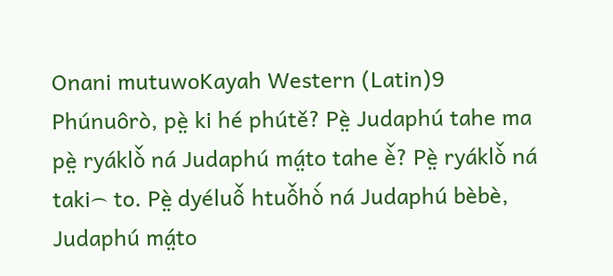Onani mutuwoKayah Western (Latin)9 Phúnuôrò, pè̤ ki hé phútě? Pè̤ Judaphú tahe ma pè̤ ryáklò̌ ná Judaphú má̤to tahe è̌? Pè̤ ryáklò̌ ná taki꤮ to. Pè̤ dyéluô̌ htuô̌hò́ ná Judaphú bèbè, Judaphú má̤to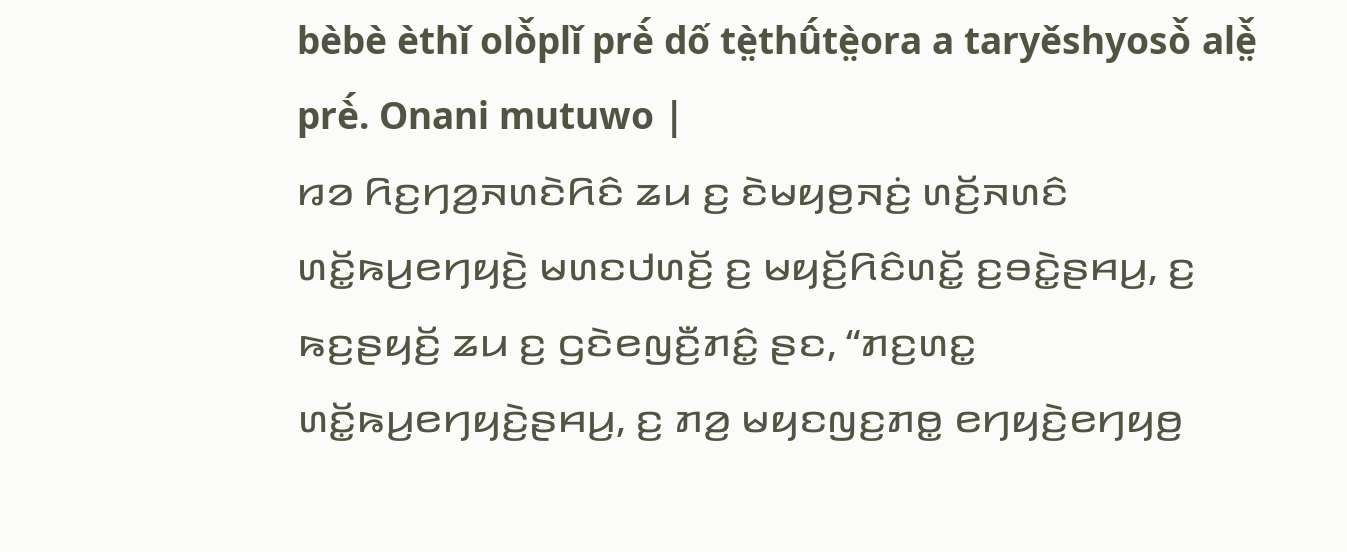bèbè èthǐ olò̌plǐ prè́ dố tè̤thû́tè̤ora a taryěshyosò̌ alè̤̌ prè́. Onani mutuwo |
ꤙꤤ ꤖꤢ꤬ꤚꤤ꤬ꤏꤛꤢꤧꤖꤢꤨ ꤘꤣ ꤢ꤬ ꤢꤧꤗꤟꤥ꤬ꤏꤢꤦ꤬ ꤛꤢꤩ꤬ꤏꤛꤢꤨ ꤛꤢꤩ꤭ꤒꤣ꤬ꤕꤚꤟꤢꤧ꤬ ꤗꤛꤢꤓꤛꤢꤩ꤬ ꤢ꤬ ꤗꤟꤢꤩ꤬ꤖꤢꤨꤛꤢꤩ꤭ ꤢ꤬ꤋꤢꤧ꤭ꤔꤌꤣ꤬, ꤢ꤬ ꤒꤢ꤬ꤔꤟꤢꤩ꤬ ꤘꤣ ꤢ꤬ ꤞꤢꤧꤕꤜꤢꤪ꤬ꤊꤢꤨ꤭ ꤔꤢ, “ꤊꤢ꤬ꤛꤢ꤭ ꤛꤢꤩ꤭ꤒꤣ꤬ꤕꤚꤟꤢꤧ꤬ꤔꤌꤣ꤬, ꤢ꤬ ꤊꤤ꤬ ꤗꤟꤢꤜꤢ꤬ꤊꤥ꤭ ꤕꤚꤟꤢꤧ꤬ꤕꤚꤟꤥ꤬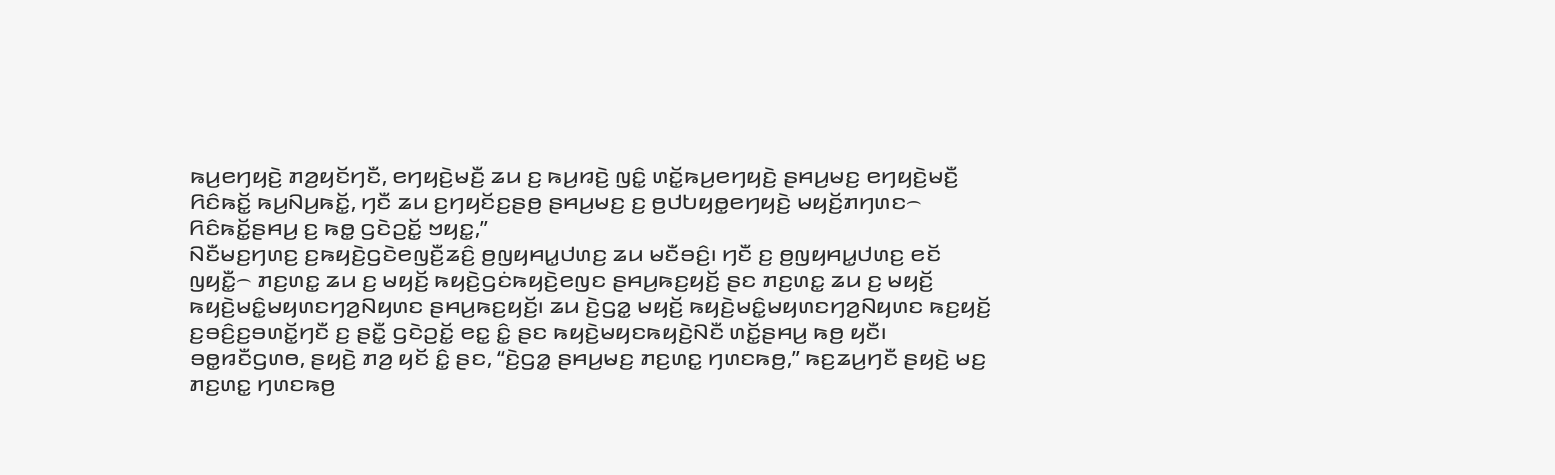ꤒꤣ꤬ꤕꤚꤟꤢꤧ꤬ ꤊꤤ꤬ꤟꤢꤩꤚꤢꤪ, ꤕꤚꤟꤢꤧ꤬ꤗꤢꤪ꤬ ꤘꤣ ꤢ꤬ ꤒꤣ꤬ꤙꤢꤧ꤬ ꤜꤢꤨ꤭ ꤛꤢꤩ꤭ꤒꤣ꤬ꤕꤚꤟꤢꤧ꤬ ꤔꤌꤣ꤬ꤗꤢ꤬ ꤕꤚꤟꤢꤧ꤬ꤗꤢꤪ꤬ ꤖꤢꤨꤒꤢꤩ꤭ ꤒꤣ꤬ꤡꤣ꤬ꤒꤢꤩ꤭, ꤚꤢꤪ ꤘꤣ ꤢ꤬ꤚꤟꤢꤩꤢ꤬ꤔꤥ꤬ ꤔꤌꤣ꤬ꤗꤢ꤬ ꤢ꤬ ꤥ꤬ꤓꤝꤟꤥ꤭ꤕꤚꤟꤢꤧ꤬ ꤗꤟꤢꤩ꤬ꤊꤚꤛꤢ꤮ ꤖꤢꤨꤒꤢꤩ꤭ꤔꤌꤣ꤬ ꤢ꤬ ꤒꤥ꤭ ꤞꤢꤧꤑꤢꤩ꤭ ꤠꤟꤢ꤭,”
ꤡꤢꤪꤗꤢ꤬ꤚꤛꤢ꤬ ꤢ꤬ꤒꤟꤢꤧ꤬ꤞꤢꤧꤕꤜꤢꤪ꤬ꤘꤢꤨ꤬ ꤥ꤬ꤜꤟꤌꤣ꤭ꤓꤛꤢ꤬ ꤘꤣ ꤗꤢꤪꤋꤢꤨ꤬꤯ ꤚꤢꤪ ꤢ꤬ ꤥ꤬ꤜꤟꤌꤣ꤭ꤓꤛꤢ꤬ ꤕꤢꤩ ꤜꤟꤢꤪ꤭꤮ ꤊꤢ꤬ꤛꤢ꤭ ꤘꤣ ꤢ꤬ ꤗꤟꤢꤩ꤬ ꤒꤟꤢꤧ꤬ꤞꤢꤦꤒꤟꤢꤧ꤬ꤕꤜꤢ ꤔꤌꤣ꤬ꤒꤢ꤬ꤟꤢꤩ꤬ ꤔꤢ ꤊꤢ꤬ꤛꤢ꤭ ꤘꤣ ꤢ꤬ ꤗꤟꤢꤩ꤬ ꤒꤟꤢꤧ꤬ꤗꤢꤨ꤭ꤗꤟꤛꤢꤚꤤ꤬ꤡꤟꤛꤢ ꤔꤌꤣ꤬ꤒꤢ꤬ꤟꤢꤩ꤬꤯ ꤘꤣ ꤢꤧ꤬ꤞꤤ꤭ ꤗꤟꤢꤩ꤬ ꤒꤟꤢꤧ꤬ꤗꤢꤨ꤭ꤗꤟꤛꤢꤚꤤ꤬ꤡꤟꤛꤢ ꤒꤢ꤬ꤟꤢꤩ꤬ ꤢ꤬ꤋꤢꤨ꤬ꤢ꤬ꤋꤛꤢꤩ꤭ꤚꤢꤪ ꤢ꤬ ꤔꤢꤪ꤭ ꤞꤢꤧꤑꤢꤩ꤭ ꤕꤢ꤭ ꤢꤨ꤭ ꤔꤢ ꤒꤟꤢꤧ꤬ꤗꤟꤢꤒꤟꤢꤧ꤬ꤡꤢꤪ ꤛꤢꤩ꤭ꤔꤌꤣ꤬ ꤒꤥ꤬ ꤟꤢꤪ꤯
ꤋꤥ꤭ꤙꤢꤪꤞꤛꤥ, ꤔꤟꤢꤧ꤬ ꤊꤤ꤬ ꤟꤢꤩ ꤢꤨ꤭ ꤔꤢ, “ꤢꤧ꤬ꤞꤤ꤭ ꤔꤌꤣ꤬ꤗꤢ꤬ ꤊꤢ꤬ꤛꤢ꤭ ꤚꤛꤢꤒꤥ꤬,” ꤒꤢ꤬ꤘꤣ꤬ꤚꤢꤪ ꤔꤟꤢꤧ꤬ ꤗꤢ꤬ ꤊꤢ꤬ꤛꤢ꤭ ꤚꤛꤢꤒꤥ꤬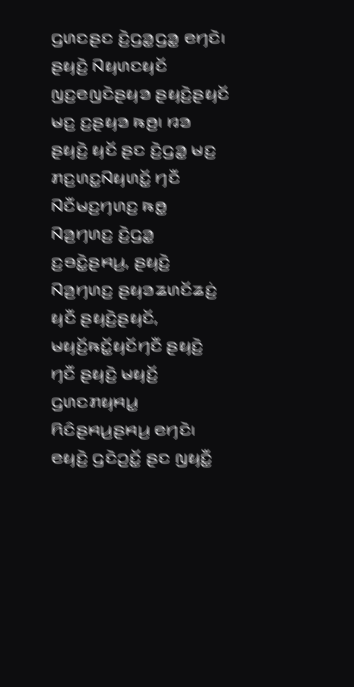ꤞꤛꤢꤔꤢ ꤢꤧ꤬ꤞꤤ꤭ꤞꤤ꤭ ꤕꤚꤢꤧ꤯ ꤔꤟꤢꤧ꤬ ꤡꤟꤛꤢꤟꤢꤩ ꤜꤢ꤬ꤕꤜꤢꤧꤔꤟꤤ ꤔꤟꤢꤧ꤬ꤔꤟꤢꤩ ꤗꤢ꤬ ꤢ꤬ꤔꤟꤤ ꤒꤥ꤬꤯ ꤙꤤ ꤔꤟꤢꤧ꤬ ꤟꤢꤩ ꤔꤢ ꤢꤧ꤬ꤞꤤ꤭ ꤗꤢ꤬ ꤊꤢ꤬ꤛꤢ꤭ꤡꤟꤛꤢꤩ꤭ ꤚꤢꤪ ꤡꤢꤪꤗꤢ꤬ꤚꤛꤢ꤬ ꤒꤥ꤭ ꤡꤤ꤬ꤚꤛꤢ꤬ ꤢꤧ꤬ꤞꤤ꤭ ꤢ꤬ꤋꤢꤧ꤭ꤔꤌꤣ꤬, ꤔꤟꤢꤧ꤬ ꤡꤤ꤬ꤚꤛꤢ꤬ ꤔꤟꤤꤘꤛꤢꤩꤘꤢꤦ꤬ ꤟꤢꤪ ꤔꤟꤢꤧ꤬ꤔꤟꤢꤩ, ꤗꤟꤢꤩ꤬ꤒꤢꤩ꤭ꤟꤢꤩꤚꤢꤪ ꤔꤟꤢꤧ꤬ ꤚꤢꤪ ꤔꤟꤢꤧ꤬ ꤗꤟꤢꤩ꤬ ꤞꤛꤢꤊꤟꤌꤣ꤭ ꤖꤢꤨꤔꤌꤣ꤬ꤔꤌꤣ꤬ ꤕꤚꤢꤧ꤯
ꤕꤟꤢꤧ꤬ ꤞꤢꤧꤑꤢꤩ꤭ ꤔꤢ ꤜꤟꤢꤪ꤭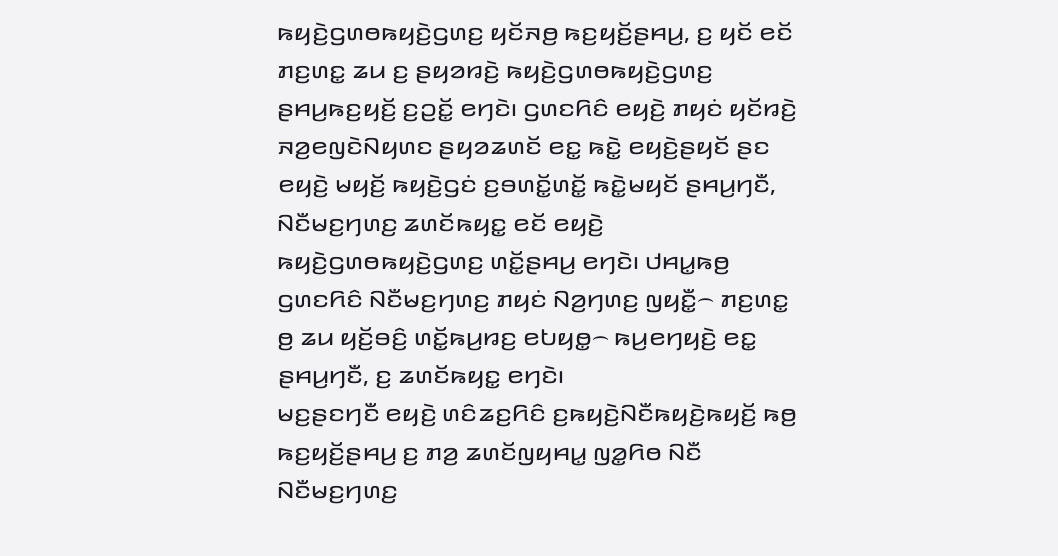ꤒꤟꤢꤧ꤬ꤞꤛꤥꤒꤟꤢꤧ꤬ꤞꤛꤢ꤬ ꤟꤢꤩꤏꤥ꤬ ꤒꤢ꤬ꤟꤢꤩ꤬ꤔꤌꤣ꤬, ꤢ꤬ ꤟꤢꤩ ꤕꤢꤩ ꤊꤢ꤬ꤛꤢ꤭ ꤘꤣ ꤢ꤬ ꤔꤟꤤꤙꤢꤧ꤬ ꤒꤟꤢꤧ꤬ꤞꤛꤥꤒꤟꤢꤧ꤬ꤞꤛꤢ꤬ ꤔꤌꤣ꤬ꤒꤢ꤬ꤟꤢꤩ꤬ ꤢ꤬ꤑꤢꤩ꤭ ꤕꤚꤢꤧ꤯ ꤞꤛꤢꤖꤢꤨ ꤕꤟꤢꤧ꤬ ꤊꤟꤢꤦ ꤟꤢꤩꤙꤢꤧ꤬ ꤏꤤ꤬ꤕꤜꤢꤧꤡꤟꤛꤢ ꤔꤟꤤꤘꤛꤢꤩ ꤕꤢ꤭ ꤒꤢꤧ꤭ ꤕꤟꤢꤧ꤬ꤔꤟꤢꤩ ꤔꤢ ꤕꤟꤢꤧ꤬ ꤗꤟꤢꤩ꤬ ꤒꤟꤢꤧ꤬ꤞꤢꤦ ꤢ꤬ꤋꤛꤢꤩ꤭ꤛꤢꤩ꤭ ꤒꤢꤧ꤭ꤗꤟꤢꤩ ꤔꤌꤣ꤬ꤚꤢꤪ, ꤡꤢꤪꤗꤢ꤬ꤚꤛꤢ꤬ ꤘꤛꤢꤩꤒꤟꤢ꤭ ꤕꤢꤩ ꤕꤟꤢꤧ꤬ ꤒꤟꤢꤧ꤬ꤞꤛꤥꤒꤟꤢꤧ꤬ꤞꤛꤢ꤬ ꤛꤢꤩ꤭ꤔꤌꤣ꤬ ꤕꤚꤢꤧ꤯ ꤓꤌꤣ꤭ꤒꤥ꤬ ꤞꤛꤢꤖꤢꤨ ꤡꤢꤪꤗꤢ꤬ꤚꤛꤢ꤬ ꤊꤟꤢꤦ ꤡꤤ꤬ꤚꤛꤢ꤬ ꤜꤟꤢꤪ꤭꤮ ꤊꤢ꤬ꤛꤢ꤭ ꤥ꤬ ꤘꤣ ꤟꤢꤩ꤬ꤋꤢꤨ꤬ ꤛꤢꤩ꤭ꤒꤣ꤬ꤙꤢ꤬ ꤕꤝꤟꤥ꤭꤮ ꤒꤣ꤬ꤕꤚꤟꤢꤧ꤬ ꤕꤢ꤭ ꤔꤌꤣ꤬ꤚꤢꤪ, ꤢ꤬ ꤘꤛꤢꤩꤒꤟꤢ꤭ ꤕꤚꤢꤧ꤯
ꤗꤢ꤬ꤔꤢꤚꤢꤪ ꤕꤟꤢꤧ꤬ ꤛꤢꤨꤘꤢ꤬ꤖꤢꤨ ꤢ꤬ꤒꤟꤢꤧ꤬ꤡꤢꤪꤒꤟꤢꤧ꤬ꤒꤟꤢꤩ꤬ ꤒꤥ꤬ ꤒꤢ꤬ꤟꤢꤩ꤬ꤔꤌꤣ꤬ ꤢ꤬ ꤊꤤ꤬ ꤘꤛꤢꤩꤜꤟꤌꤣ꤭ ꤜꤤ꤭ꤖꤥ ꤡꤢꤪ ꤡꤢꤪꤗꤢ꤬ꤚꤛꤢ꤬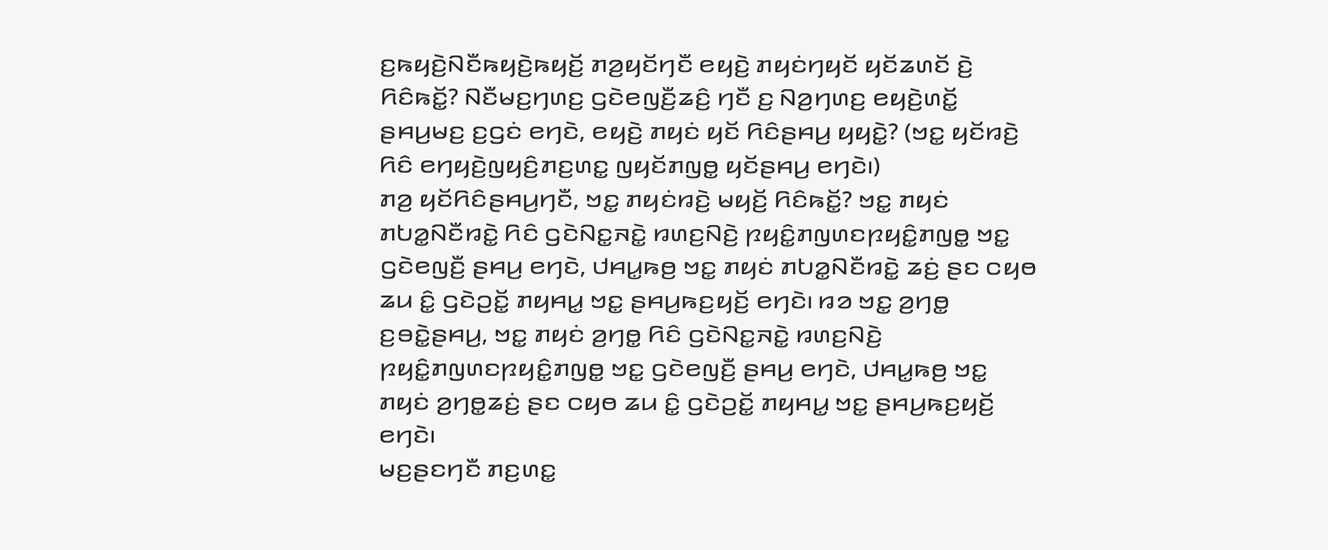ꤢ꤬ꤒꤟꤢꤧ꤬ꤡꤢꤪꤒꤟꤢꤧ꤬ꤒꤟꤢꤩ꤬ ꤊꤤ꤬ꤟꤢꤩꤚꤢꤪ ꤕꤟꤢꤧ꤬ ꤊꤟꤢꤦꤚꤟꤢꤩ ꤟꤢꤩꤘꤛꤢꤩ ꤢꤧ꤬ ꤖꤢꤨꤒꤢꤩ꤭? ꤡꤢꤪꤗꤢ꤬ꤚꤛꤢ꤬ ꤞꤢꤧꤕꤜꤢꤪ꤬ꤘꤢꤨ꤬ ꤚꤢꤪ ꤢ꤬ ꤡꤤ꤬ꤚꤛꤢ꤬ ꤕꤟꤢꤧ꤬ꤛꤢꤩ꤭ ꤔꤌꤣ꤬ꤗꤢ꤬ ꤢ꤬ꤞꤢꤦ ꤕꤚꤢꤧ, ꤕꤟꤢꤧ꤬ ꤊꤟꤢꤦ ꤟꤢꤩ ꤖꤢꤨꤔꤌꤣ꤬ ꤟꤟꤢꤧ꤭? (ꤠꤢ꤭ ꤟꤢꤩꤙꤢꤧ꤬ ꤖꤢꤨ ꤕꤚꤟꤢꤧ꤬ꤜꤟꤢꤨ꤬ꤊꤢ꤬ꤛꤢ꤭ ꤜꤟꤢꤩꤊꤜꤥ꤭ ꤟꤢꤩꤔꤌꤣ꤬ ꤕꤚꤢꤧ꤯)
ꤊꤤ꤬ ꤟꤢꤩꤖꤢꤨꤔꤌꤣ꤬ꤚꤢꤪ, ꤠꤢ꤭ ꤊꤟꤢꤦꤙꤢꤧ꤬ ꤗꤟꤢꤩ꤬ ꤖꤢꤨꤒꤢꤩ꤭? ꤠꤢ꤭ ꤊꤟꤢꤦ ꤊꤝꤤ꤭ꤡꤢꤪꤙꤢꤧ꤭ ꤖꤢꤨ ꤞꤢꤧꤡꤢ꤭ꤏꤢꤧ꤭ ꤙꤛꤢ꤬ꤡꤢꤧ꤬ ꤐꤟꤢꤨ꤭ꤊꤜꤛꤢꤐꤟꤢꤨ꤭ꤊꤜꤥ꤭ ꤠꤢ꤭ ꤞꤢꤧꤕꤜꤢꤪ꤬ ꤔꤌꤣ꤬ ꤕꤚꤢꤧ, ꤓꤌꤣ꤭ꤒꤥ꤬ ꤠꤢ꤭ ꤊꤟꤢꤦ ꤊꤝꤤ꤭ꤡꤢꤪꤙꤢꤧ꤭ ꤘꤢꤦ꤬ ꤔꤢ ꤍꤟꤥ ꤘꤣ ꤢꤨ꤭ ꤞꤢꤧꤑꤢꤩ꤭ ꤊꤟꤌꤣ꤭ ꤠꤢ꤭ ꤔꤌꤣ꤬ꤒꤢ꤬ꤟꤢꤩ꤬ ꤕꤚꤢꤧ꤯ ꤙꤤ ꤠꤢ꤭ ꤤ꤬ꤚꤥ꤭ ꤢ꤬ꤋꤢꤧ꤭ꤔꤌꤣ꤬, ꤠꤢ꤭ ꤊꤟꤢꤦ ꤤ꤬ꤚꤥ꤭ ꤖꤢꤨ ꤞꤢꤧꤡꤢ꤭ꤏꤢꤧ꤭ ꤙꤛꤢ꤬ꤡꤢꤧ꤬ ꤐꤟꤢꤨ꤭ꤊꤜꤛꤢꤐꤟꤢꤨ꤭ꤊꤜꤥ꤭ ꤠꤢ꤭ ꤞꤢꤧꤕꤜꤢꤪ꤬ ꤔꤌꤣ꤬ ꤕꤚꤢꤧ, ꤓꤌꤣ꤭ꤒꤥ꤬ ꤠꤢ꤭ ꤊꤟꤢꤦ ꤤ꤬ꤚꤥ꤭ꤘꤢꤦ꤬ ꤔꤢ ꤍꤟꤥ ꤘꤣ ꤢꤨ꤭ ꤞꤢꤧꤑꤢꤩ꤭ ꤊꤟꤌꤣ꤭ ꤠꤢ꤭ ꤔꤌꤣ꤬ꤒꤢ꤬ꤟꤢꤩ꤬ ꤕꤚꤢꤧ꤯
ꤗꤢ꤬ꤔꤢꤚꤢꤪ ꤊꤢ꤬ꤛꤢ꤭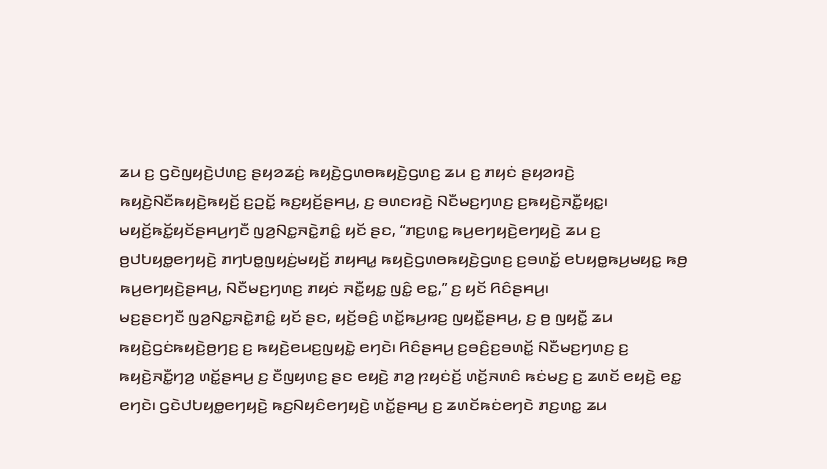ꤘꤣ ꤢ꤬ ꤞꤢꤧꤜꤟꤢꤧ꤬ꤓꤛꤢ꤬ ꤔꤟꤤꤘꤢꤦ꤬ ꤒꤟꤢꤧ꤬ꤞꤛꤥꤒꤟꤢꤧ꤬ꤞꤛꤢ꤬ ꤘꤣ ꤢ꤬ ꤊꤟꤢꤦ ꤔꤟꤤꤙꤢꤧ꤬ ꤒꤟꤢꤧ꤬ꤡꤢꤪꤒꤟꤢꤧ꤬ꤒꤟꤢꤩ꤬ ꤢ꤬ꤑꤢꤩ꤭ ꤒꤢ꤬ꤟꤢꤩ꤬ꤔꤌꤣ꤬, ꤢ꤬ ꤋꤛꤢꤙꤢꤧ꤬ ꤡꤢꤪꤗꤢ꤬ꤚꤛꤢ꤬ ꤢ꤬ꤒꤟꤢꤧ꤬ꤏꤢꤪ꤭ꤟꤢ꤭꤯ ꤗꤟꤢꤩ꤬ꤒꤢꤩ꤭ꤟꤢꤩꤔꤌꤣ꤬ꤚꤢꤪ ꤜꤤ꤬ꤡꤢ꤭ꤏꤢꤧ꤭ꤊꤢꤨ꤭ ꤟꤢꤩ ꤔꤢ, “ꤊꤢ꤬ꤛꤢ꤭ ꤒꤣ꤬ꤕꤚꤟꤢꤧ꤬ꤕꤚꤟꤢꤧ꤬ ꤘꤣ ꤢ꤬ ꤥ꤬ꤓꤝꤟꤥ꤭ꤕꤚꤟꤢꤧ꤬ ꤊꤚꤝꤥ꤭ꤜꤟꤢꤦ꤬ꤗꤟꤢꤩ꤬ ꤊꤟꤌꤣ꤭ ꤒꤟꤢꤧ꤬ꤞꤛꤥꤒꤟꤢꤧ꤬ꤞꤛꤢ꤬ ꤢ꤬ꤋꤛꤢꤩ꤭ ꤕꤝꤟꤥ꤭ꤒꤣ꤬ꤗꤟꤢ꤭ ꤒꤥ꤬ ꤒꤣ꤬ꤕꤚꤟꤢꤧ꤬ꤔꤌꤣ꤬, ꤡꤢꤪꤗꤢ꤬ꤚꤛꤢ꤬ ꤊꤟꤢꤦ ꤏꤢꤪ꤭ꤟꤢ꤭ ꤜꤢꤨ꤭ ꤕꤢ꤭,” ꤢ꤬ ꤟꤢꤩ ꤖꤢꤨꤔꤌꤣ꤬꤯
ꤗꤢ꤬ꤔꤢꤚꤢꤪ ꤜꤤ꤬ꤡꤢ꤭ꤏꤢꤧ꤭ꤊꤢꤨ꤭ ꤟꤢꤩ ꤔꤢ, ꤟꤢꤩ꤬ꤋꤢꤨ꤬ ꤛꤢꤩ꤭ꤒꤣ꤬ꤙꤢ꤬ ꤜꤟꤢꤪ꤭ꤔꤌꤣ꤬, ꤢ꤬ ꤥ꤬ ꤜꤟꤢꤪ꤭ ꤘꤣ ꤒꤟꤢꤧ꤬ꤞꤢꤦꤒꤟꤢꤧ꤬ꤥ꤬ꤚꤢ꤬ ꤢ꤬ ꤒꤟꤢꤧ꤬ꤕꤣꤢ꤬ꤜꤟꤢꤧ꤭ ꤕꤚꤢꤧ꤯ ꤖꤢꤨꤔꤌꤣ꤬ ꤢ꤬ꤋꤢꤨ꤬ꤢ꤬ꤋꤛꤢꤩ꤭ ꤡꤢꤪꤗꤢ꤬ꤚꤛꤢ꤬ ꤢ꤬ ꤒꤟꤢꤧ꤬ꤏꤢꤪ꤭ꤚꤤ꤬ ꤛꤢꤩ꤭ꤔꤌꤣ꤬ ꤢ꤬ ꤢꤪꤜꤟꤛꤢ꤬ ꤔꤢ ꤕꤟꤢꤧ꤬ ꤊꤤ꤬ ꤐꤟꤢꤦꤢꤩ꤬ ꤛꤢꤩ꤬ꤏꤛꤢꤨ ꤒꤢꤦꤗꤢ꤬ ꤢ꤬ ꤘꤛꤢꤩ ꤕꤟꤢꤧ꤬ ꤕꤢ꤭ ꤕꤚꤢꤧ꤯ ꤞꤢꤧꤓꤝꤟꤥ꤭ꤕꤚꤟꤢꤧ꤬ ꤒꤢ꤬ꤡꤟꤢꤨꤕꤚꤟꤢꤧ꤬ ꤛꤢꤩ꤭ꤔꤌꤣ꤬ ꤢ꤬ ꤘꤛꤢꤩꤒꤢꤦꤕꤚꤢꤧ ꤊꤢ꤬ꤛꤢ꤭ ꤘꤣ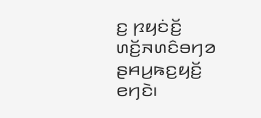ꤢ꤬ ꤐꤟꤢꤦꤢꤩ꤬ ꤛꤢꤩ꤬ꤏꤛꤢꤨꤋꤚꤤ ꤔꤌꤣ꤬ꤒꤢ꤬ꤟꤢꤩ꤬ ꤕꤚꤢꤧ꤯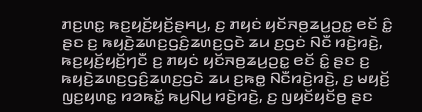ꤊꤢ꤬ꤛꤢ꤭ ꤒꤢ꤬ꤟꤢꤩ꤬ꤟꤢꤩ꤬ꤔꤌꤣ꤬, ꤢ꤬ ꤊꤟꤢꤦ ꤟꤢꤩꤏꤥ꤬ꤘꤣ꤬ꤑꤢ꤭ ꤕꤢꤩ ꤢꤨ꤭ ꤔꤢ ꤢ꤬ ꤒꤟꤢꤧ꤬ꤘꤛꤢ꤬ꤞꤢꤨ꤬ꤘꤛꤢ꤬ꤞꤢꤧ ꤘꤣ ꤢ꤬ꤞꤢꤦ ꤡꤢꤪ ꤙꤢꤧ꤬ꤙꤢꤧ꤬, ꤒꤢ꤬ꤟꤢꤩ꤬ꤟꤢꤩ꤬ꤚꤢꤪ ꤢ꤬ ꤊꤟꤢꤦ ꤟꤢꤩꤏꤥ꤬ꤘꤣ꤬ꤑꤢ꤭ ꤕꤢꤩ ꤢꤨ꤭ ꤔꤢ ꤢ꤬ ꤒꤟꤢꤧ꤬ꤘꤛꤢ꤬ꤞꤢꤨ꤬ꤘꤛꤢ꤬ꤞꤢꤧ ꤘꤣ ꤢ꤬ꤒꤥ꤭ ꤡꤢꤪꤙꤢꤧ꤬ꤙꤢꤧ꤬, ꤢ꤬ ꤗꤟꤢꤩ꤬ ꤜꤢ꤬ꤟꤛꤢ꤭ ꤙꤤꤒꤢꤩ꤭ ꤒꤣ꤬ꤡꤣ꤬ ꤙꤢꤧ꤬ꤙꤢꤧ꤬, ꤢ꤬ ꤜꤟꤢꤩꤟꤢꤩꤥ꤬ ꤔꤢ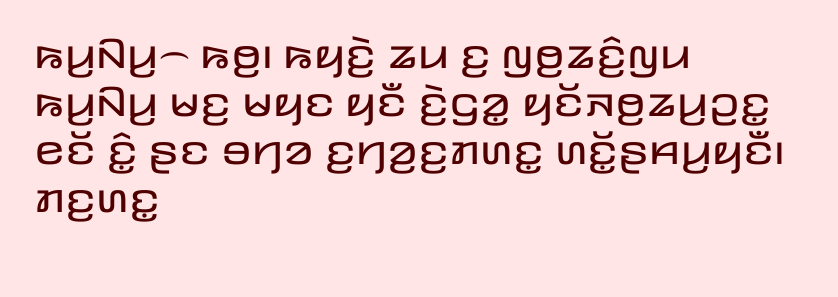ꤒꤣ꤬ꤡꤣ꤬꤮ ꤒꤥ꤬꤯ ꤒꤟꤢꤧ꤬ ꤘꤣ ꤢ꤬ ꤜꤥ꤬ꤘꤢꤨ꤬ꤜꤣ ꤒꤣ꤬ꤡꤣ꤬ ꤗꤢ꤬ ꤗꤟꤢ ꤟꤢꤪ ꤢꤧ꤬ꤞꤤ꤭ ꤟꤢꤩꤏꤥ꤬ꤘꤣ꤬ꤑꤢ꤭ ꤕꤢꤩ ꤢꤨ꤭ ꤔꤢ ꤋꤚꤤ ꤢ꤬ꤚꤤ꤬ꤢ꤬ꤊꤛꤢ꤭ ꤛꤢꤩ꤭ꤔꤌꤣ꤬ꤟꤢꤪ꤯ ꤊꤢ꤬ꤛꤢ꤭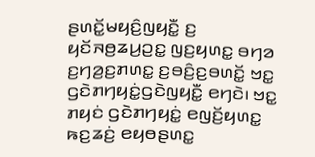ꤔꤛꤢꤩ꤭ꤗꤟꤢꤨ꤬ꤜꤟꤢꤪ꤭ ꤢ꤬ ꤟꤢꤩꤏꤥ꤬ꤘꤣ꤬ꤑꤢ꤭ ꤜꤢ꤬ꤟꤛꤢ꤭ ꤋꤚꤤ ꤢ꤬ꤚꤤ꤬ꤢ꤬ꤊꤛꤢ꤭ ꤢ꤬ꤋꤢꤨ꤬ꤢ꤬ꤋꤛꤢꤩ꤭ ꤠꤢ꤭ ꤞꤢꤧꤊꤚꤟꤢꤦ꤭ꤞꤢꤧꤜꤟꤢꤪ꤭ ꤕꤚꤢꤧ꤯ ꤠꤢ꤭ ꤊꤟꤢꤦ ꤞꤢꤧꤊꤚꤟꤢꤦ꤭ ꤕꤜꤢꤩ꤬ꤟꤛꤢ꤭ ꤒꤢ꤬ꤘꤢꤦ꤬ ꤕꤟꤥꤔꤛꤢ꤭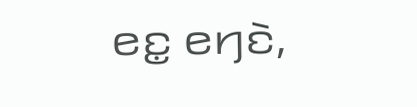ꤕꤢ꤭ ꤕꤚꤢꤧ,